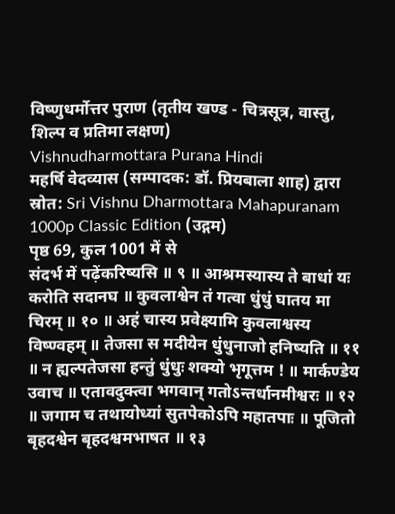विष्णुधर्मोत्तर पुराण (तृतीय खण्ड - चित्रसूत्र, वास्तु, शिल्प व प्रतिमा लक्षण)
Vishnudharmottara Purana Hindi
महर्षि वेदव्यास (सम्पादक: डॉ. प्रियबाला शाह) द्वारा
स्रोत: Sri Vishnu Dharmottara Mahapuranam 1000p Classic Edition (उद्गम)
पृष्ठ 69, कुल 1001 में से
संदर्भ में पढ़ेंकरिष्यसि ॥ ९ ॥ आश्रमस्यास्य ते बाधां यः करोति सदानघ ॥ कुवलाश्वेन तं गत्वा धुंधुं घातय मा चिरम् ॥ १० ॥ अहं चास्य प्रवेक्ष्यामि कुवलाश्वस्य विष्ण्वहम् ॥ तेजसा स मदीयेन धुंधुनाजो हनिष्यति ॥ ११ ॥ न ह्यल्पतेजसा हन्तुं धुंधुः शक्यो भृगूत्तम ! ॥ मार्कण्डेय उवाच ॥ एतावदुक्त्वा भगवान् गतोऽन्तर्धानमीश्वरः ॥ १२ ॥ जगाम च तथायोध्यां सुतपेकोऽपि महातपाः ॥ पूजितो बृहदश्वेन बृहदश्वमभाषत ॥ १३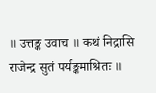॥ उत्तङ्क उवाच ॥ कथं निद्रासि राजेन्द्र सुतं पर्यङ्कमाश्रितः ॥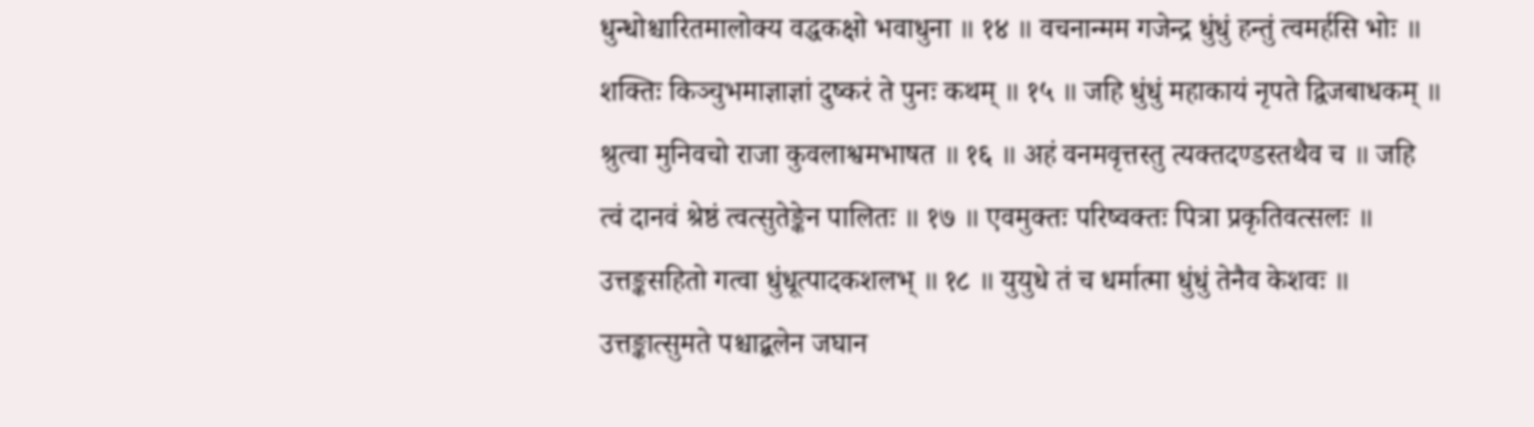धुन्धोश्चारितमालोक्य वद्धकक्षो भवाधुना ॥ १४ ॥ वचनान्मम गजेन्द्र धुंधुं हन्तुं त्वमर्हसि भोः ॥ शक्तिः किञ्चुभमाज्ञाज्ञां दुष्करं ते पुनः कथम् ॥ १५ ॥ जहि धुंधुं महाकायं नृपते द्विजबाधकम् ॥ श्रुत्वा मुनिवचो राजा कुवलाश्वमभाषत ॥ १६ ॥ अहं वनमवृत्तस्तु त्यक्तदण्डस्तथैव च ॥ जहि त्वं दानवं श्रेष्ठं त्वत्सुतेङ्केन पालितः ॥ १७ ॥ एवमुक्तः परिष्वक्तः पित्रा प्रकृतिवत्सलः ॥ उत्तङ्कसहितो गत्वा धुंधूत्पादकशलभ् ॥ १८ ॥ युयुधे तं च धर्मात्मा धुंधुं तेनैव केशवः ॥ उत्तङ्कात्सुमते पश्चाद्बलेन जघान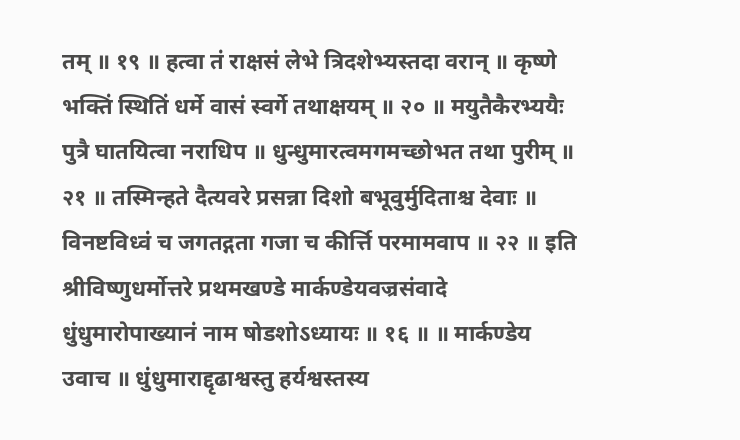तम् ॥ १९ ॥ हत्वा तं राक्षसं लेभे त्रिदशेभ्यस्तदा वरान् ॥ कृष्णे भक्तिं स्थितिं धर्मे वासं स्वर्गे तथाक्षयम् ॥ २० ॥ मयुतैकैरभ्ययैः पुत्रै घातयित्वा नराधिप ॥ धुन्धुमारत्वमगमच्छोभत तथा पुरीम् ॥ २१ ॥ तस्मिन्हते दैत्यवरे प्रसन्ना दिशो बभूवुर्मुदिताश्च देवाः ॥ विनष्टविध्वं च जगतद्गता गजा च कीर्त्ति परमामवाप ॥ २२ ॥ इति श्रीविष्णुधर्मोत्तरे प्रथमखण्डे मार्कण्डेयवज्रसंवादे धुंधुमारोपाख्यानं नाम षोडशोऽध्यायः ॥ १६ ॥ ॥ मार्कण्डेय उवाच ॥ धुंधुमाराद्दृढाश्वस्तु हर्यश्वस्तस्य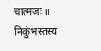चात्मजः ॥ निकुंभस्तस्य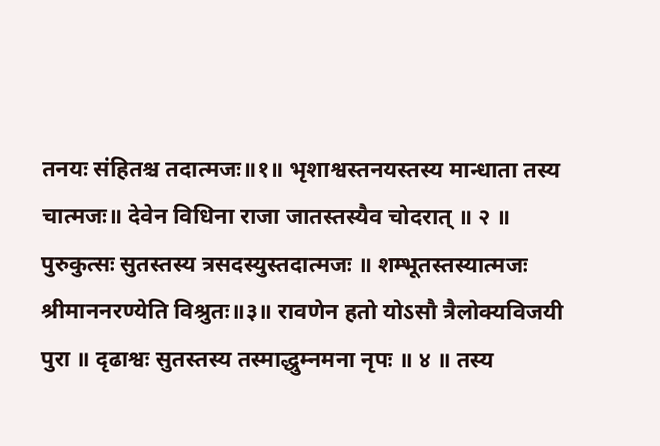तनयः संहितश्च तदात्मजः॥१॥ भृशाश्वस्तनयस्तस्य मान्धाता तस्य चात्मजः॥ देवेन विधिना राजा जातस्तस्यैव चोदरात् ॥ २ ॥ पुरुकुत्सः सुतस्तस्य त्रसदस्युस्तदात्मजः ॥ शम्भूतस्तस्यात्मजः श्रीमाननरण्येति विश्रुतः॥३॥ रावणेन हतो योऽसौ त्रैलोक्यविजयी पुरा ॥ दृढाश्वः सुतस्तस्य तस्माद्धुम्नमना नृपः ॥ ४ ॥ तस्य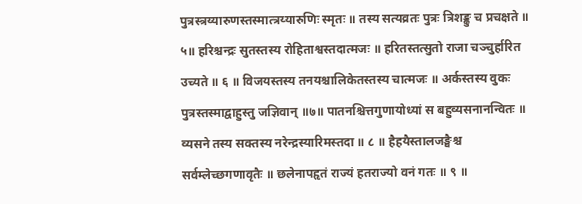पुत्रस्त्रय्यारुणस्तस्मात्त्रय्यारुणिः स्मृतः ॥ तस्य सत्यव्रतः पुत्रः त्रिशङ्कु च प्रचक्षते ॥ ५॥ हरिश्चन्द्रः सुतस्तस्य रोहिताश्वस्तदात्मजः ॥ हरितस्तत्सुतो राजा चञ्चुर्हारित उच्यते ॥ ६ ॥ विजयस्तस्य तनयश्चालिकेतस्तस्य चात्मजः ॥ अर्कस्तस्य वुकः पुत्रस्तस्माद्वाहुस्तु जज्ञिवान् ॥७॥ पातनश्चित्तगुणायोध्यां स बहुव्यसनानन्वितः ॥ व्यसने तस्य सक्तस्य नरेन्द्रस्यारिमस्तदा ॥ ८ ॥ हैहयैस्तालजङ्घैश्च सर्वम्लेच्छगणावृतैः ॥ छलेनापहृतं राज्यं हतराज्यो वनं गतः ॥ ९ ॥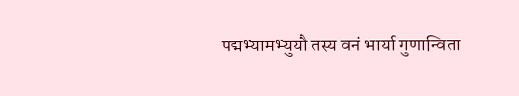पद्मभ्यामभ्युयौ तस्य वनं भार्या गुणान्विता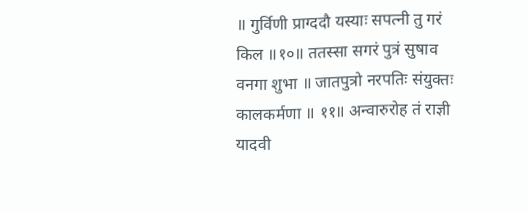॥ गुर्विणी प्राग्ददौ यस्याः सपत्नी तु गरं किल ॥१०॥ ततस्सा सगरं पुत्रं सुषाव वनगा शुभा ॥ जातपुत्रो नरपतिः संयुक्तः कालकर्मणा ॥ ११॥ अन्वारुरोह तं राज्ञी यादवी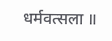धर्मवत्सला ॥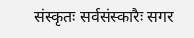संस्कृतः सर्वसंस्कारैः सगर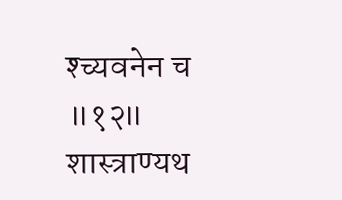श्च्यवनेन च ॥१२॥ शास्त्राण्यथ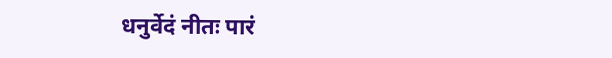धनुर्वेदं नीतः पारं